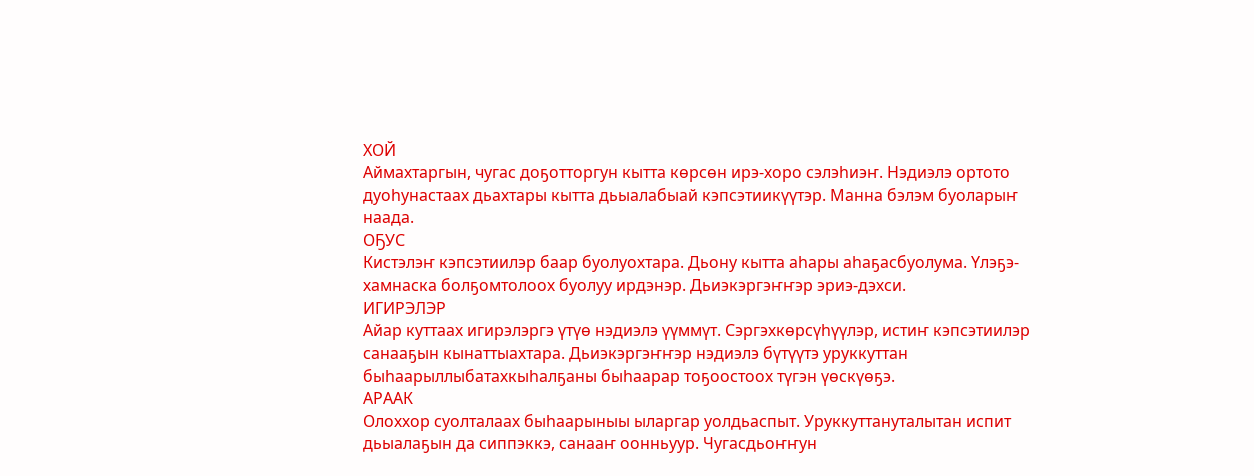ХОЙ
Аймахтаргын, чугас доҕотторгун кытта көрсөн ирэ-хоро сэлэһиэҥ. Нэдиэлэ ортото дуоһунастаах дьахтары кытта дьыалабыай кэпсэтиикүүтэр. Манна бэлэм буоларыҥ наада.
ОҔУС
Кистэлэҥ кэпсэтиилэр баар буолуохтара. Дьону кытта аһары аһаҕасбуолума. Үлэҕэ-хамнаска болҕомтолоох буолуу ирдэнэр. Дьиэкэргэҥҥэр эриэ-дэхси.
ИГИРЭЛЭР
Айар куттаах игирэлэргэ үтүө нэдиэлэ үүммүт. Сэргэхкөрсүһүүлэр, истиҥ кэпсэтиилэр санааҕын кынаттыахтара. Дьиэкэргэҥҥэр нэдиэлэ бүтүүтэ уруккуттан быһаарыллыбатахкыһалҕаны быһаарар тоҕоостоох түгэн үөскүөҕэ.
АРААК
Олоххор суолталаах быһаарыныы ыларгар уолдьаспыт. Уруккуттануталытан испит дьыалаҕын да сиппэккэ, санааҥ оонньуур. Чугасдьоҥҥун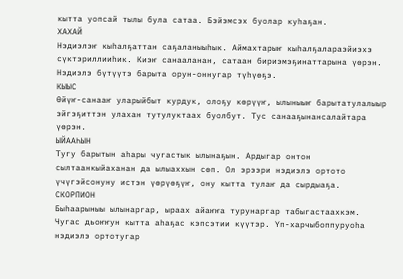кытта уопсай тылы була сатаа. Бэйэмсэх буолар куһаҕан.
ХАХАЙ
Нэдиэлэҥ кыһалҕаттан саҕаланыыһык. Аймахтарыҥ кыһалҕалараэйиэхэ сүктэриллииһик. Киэҥ санааланан, сатаан бириэмэҕинаттарына үөрэн. Нэдиэлэ бүтүүтэ барыта орун-оннугар түһүөҕэ.
КЫЫС
Өйүҥ-санааҥ уларыйбыт курдук, олоҕу көрүүҥ, ылыныыҥ барытатулалыыр эйгэҕиттэн улахан тутулуктаах буолбут. Тус санааҕынансалайтара үөрэн.
ЫЙААҺЫН
Тугу барытын аһары чугастык ылынаҕын. Ардыгар онтон сылтаанкыйаханан да ылыаххын сөп. Ол эрээри нэдиэлэ ортото үчүгэйсонуну истэн үөрүөҕүҥ, ону кытта тулаҥ да сырдыаҕа.
СКОРПИОН
Быһаарыныы ылынаргар, ыраах айаҥҥа турунаргар табыгастаахкэм. Чугас дьоҥҥун кытта аһаҕас кэпсэтии күүтэр. Үп-харчыбоппуруоһа нэдиэлэ ортотугар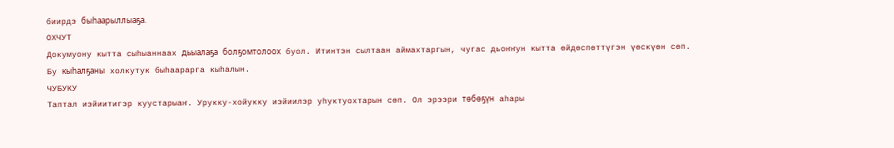биирдэ быһаарыллыаҕа.
ОХЧУТ
Докумуону кытта сыһыаннаах дьыалаҕа болҕомтолоох буол. Итинтэн сылтаан аймахтаргын, чугас дьоҥҥун кытта өйдөспөттүгэн үөскүөн сөп. Бу кыһалҕаны холкутук быһаарарга кыһалын.
ЧУБУКУ
Таптал иэйиитигэр куустарыаҥ. Урукку-хойукку иэйиилэр уһуктуохтарын сөп. Ол эрээри төбөҕүн аһары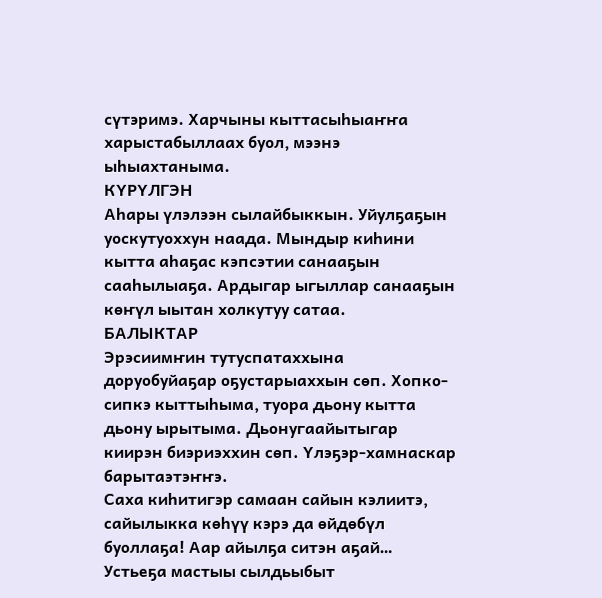сүтэримэ. Харчыны кыттасыһыаҥҥа харыстабыллаах буол, мээнэ ыһыахтаныма.
КҮРҮЛГЭН
Аһары үлэлээн сылайбыккын. Уйулҕаҕын уоскутуоххун наада. Мындыр киһини кытта аһаҕас кэпсэтии санааҕын сааһылыаҕа. Ардыгар ыгыллар санааҕын көҥүл ыытан холкутуу сатаа.
БАЛЫКТАР
Эрэсиимҥин тутуспатаххына доруобуйаҕар оҕустарыаххын сөп. Хопко-сипкэ кыттыһыма, туора дьону кытта дьону ырытыма. Дьонугаайытыгар киирэн биэриэххин сөп. Үлэҕэр-хамнаскар барытаэтэҥҥэ.
Саха киһитигэр самаан сайын кэлиитэ, сайылыкка көһүү кэрэ да өйдөбүл буоллаҕа! Аар айылҕа ситэн аҕай…
Устьеҕа мастыы сылдьыбыт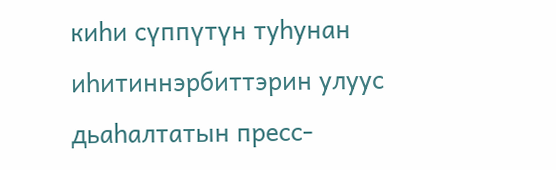киһи сүппүтүн туһунан иһитиннэрбиттэрин улуус дьаһалтатын пресс-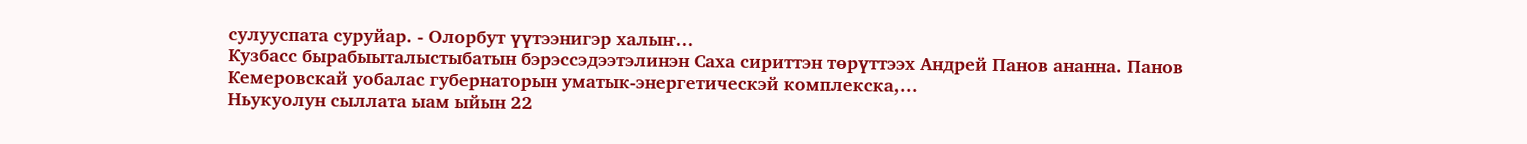сулууспата суруйар. - Олорбут үүтээнигэр халыҥ…
Кузбасс бырабыыталыстыбатын бэрэссэдээтэлинэн Саха сириттэн төрүттээх Андрей Панов ананна. Панов Кемеровскай уобалас губернаторын уматык-энергетическэй комплекска,…
Ньукуолун сыллата ыам ыйын 22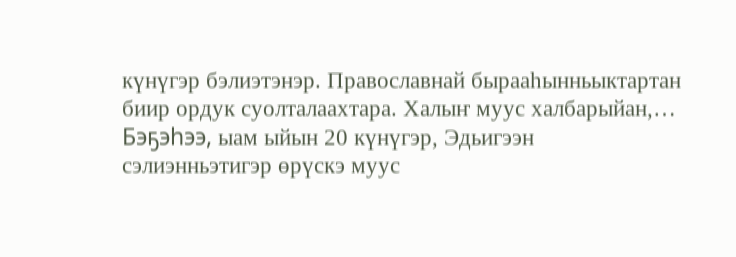күнүгэр бэлиэтэнэр. Православнай бырааһынньыктартан биир ордук суолталаахтара. Халыҥ муус халбарыйан,…
Бэҕэһээ, ыам ыйын 20 күнүгэр, Эдьигээн сэлиэнньэтигэр өрүскэ муус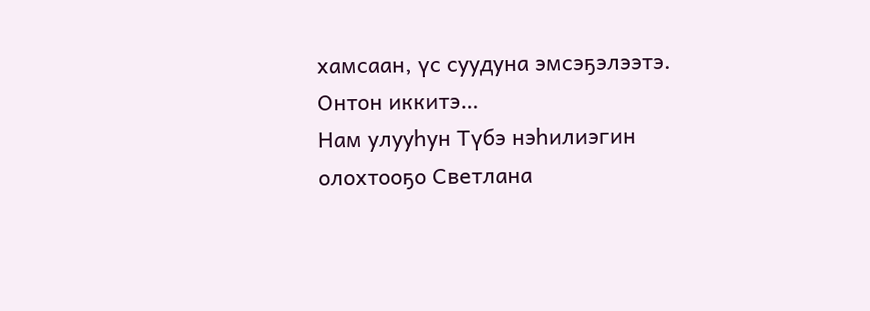хамсаан, үс суудуна эмсэҕэлээтэ. Онтон иккитэ…
Нам улууһун Түбэ нэһилиэгин олохтооҕо Светлана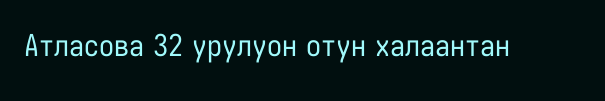Атласова 32 урулуон отун халаантан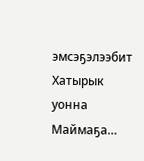эмсэҕэлээбит Хатырык уонна Маймаҕа…